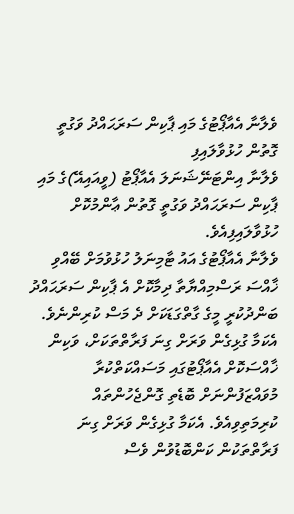ވެލާނާ އެއާޕޯޓުގެ މައި ޕާކިން ސަރަޙައްދު ވަގުތީ ގޮތުން ހުޅުވާލައިފި
ވެލާނާ އިންޓަނޭޝަނަލަ އެއާޕޯޓު (ވީއައިއޭ)ގެ މައި ޕާކިން ސަރަޙައްދު ވަގުތީ ގޮތުން ޢާންމުކޮށް ހުޅުވާލައިފިއެވެ.
ވެލާނާ އެއާޕޯޓުގެ އައު ޓާމިނަލު ހުޅުވުމަށް ބޭއްވި ޚާއްސަ ރަސްމިއްޔާތާ ދިމާކޮށް އެ ޕާކިން ސަރަޙައްދު ބަންދުކުރީ މީގެ ގާތްގަޑަކަށް ދެ މަސް ކުރިންނެވެ. އެކަމާ ގުޅިގެން ވަރަށް ގިނަ ފަރާތްތަކަށް، ވަކިން ޚާއްސަކޮށް އެއާޕޯޓުގައި މަސައްކަތްކުރާ މުވައްޒަފުންނަށް ބޮޑެތި ގޮންޖެހުންތައް ކުރިމަތިވިއެވެ. އެކަމާ ގުޅިގެން ވަރަށް ގިނަ ފަރާތްތަކުން ކަންބޮޑުވުން ވެސް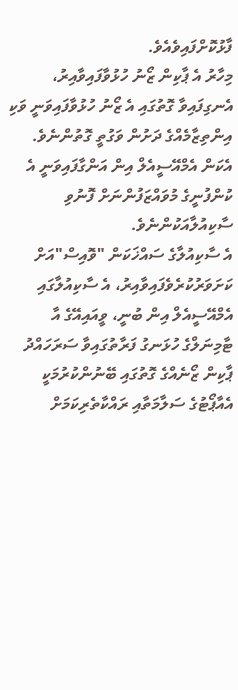ފާޅުކޮށްފައިވެއެވެ.
މިހާރު އެ ޕާކިން ޒޯނު ހުޅުވާފައިވާއިރު، އެނގިފައިވާ ގޮތުގައި އެ ޒޯނު ހުޅުވާފައިވަނީ ވަކި އިންތިޒާމެއްގެ ދަށުން ވަގުތީ ގޮތުންނެވެ. އެކަން އެމްއޭސީއެލް އިން އަންގާފައިވަނީ އެ ކުންފުނީގެ މުވައްޒަފުންނަށް ފޮނުވި ސާކިއުލާއަކުންނެވެ.
އެ ސާކިއުލާގެ ސައްޚަކަން "ވޮއިސް"އަށް ކަށަވަރުކުރެވެފައިވާއިރު، އެ ސާކިއުލާގައި އެމްއޭސީއެލް އިން ބުނީ، ވީއައިއޭގެ އާ ޓާމިނަލްގެ ހުޅަނގު ފަރާތުގައިވާ ސަރަހައްދު ޕާކިން ޒޯނެއްގެ ގޮތުގައި ބޭނުންކުރުމަކީ އެއާޕޯޓުގެ ސަލާމަތާއި ރައްކާތެރިކަމަށް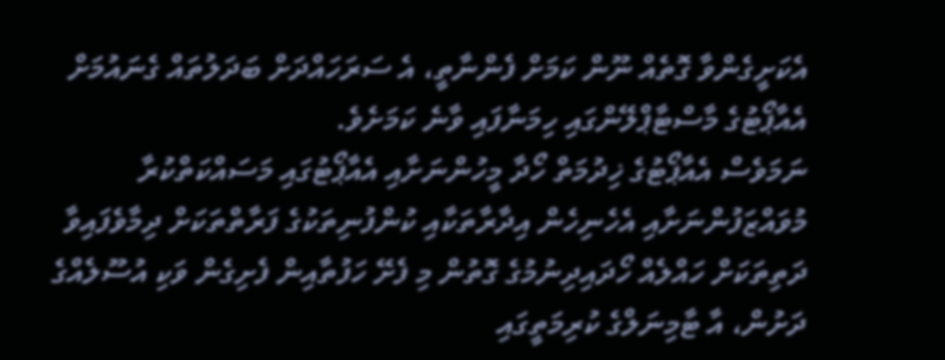އެކަށީގެންވާ ގޮތެއް ނޫން ކަމަށް ފެންނާތީ، އެ ސަރަހައްދަށް ބަދަލުތައް ގެނައުމަށް އެއާޕޯޓުގެ މާސްޓާޕްލޭންގައި ހިމަނާފައި ވާނެ ކަމަށެވެ.
ނަމަވެސް އެއާޕޯޓުގެ ޚިދުމަތް ހޯދާ މީހުންނަށާއި އެއާޕޯޓުގައި މަސައްކަތްކުރާ މުވައްޒަފުންނަށާއި އެހެނިހެން އިދާރާތަކާއި ކުންފުނިތަކުގެ ފަރާތްތަކަށް ދިމާވެފައިވާ ދަތިތަކަށް ހައްލެއް ހޯދައިދިނުމުގެ ގޮތުން މި ފެށޭ ހަފުތާއިން ފެށިގެން ވަކި އުސޫލެއްގެ ދަށުން، އާ ޓާމިނަލްގެ ކުރިމަތީގައި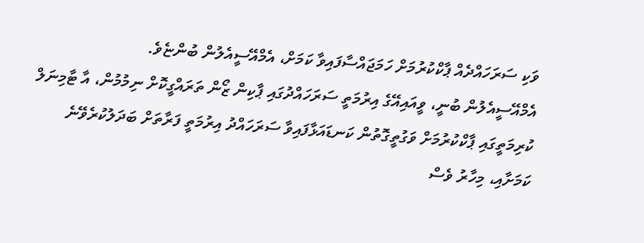ވަކި ސަރަހައްދެއް ޕާކްކުރުމަށް ހަމަޖައްސާފައިވާ ކަމަށް، އެމްއޭސީއެލުން ބުންޏެވެ.
އެމްއޭސީއެލުން ބުނީ، ވީއައިއޭގެ އިރުމަތީ ސަރަހައްދުގައި ޕާކިން ޒޯން ތަރައްގީކޮށް ނިމުމުން، އާ ޓާމިނަލް ކުރިމަތީގައި ޕާކްކުރުމަށް ވަގުތީގޮތުން ކަނޑައަޅާފައިވާ ސަރަހައްދު އިރުމަތީ ފަރާތަށް ބަދަލުކުރެވޭނެ ކަމަށާއި، މިހާރު ވެސް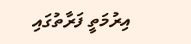އިރުމަތީ ފަރާތުގައި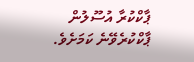ޕާކްކުރާ އުސޫލުން ޕާކްކުރެވޭނެ ކަމަށެވެ.